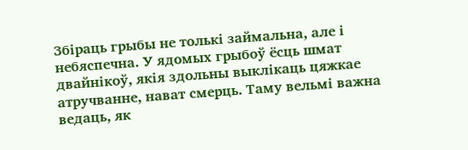Збіраць грыбы не толькі займальна, але і небяспечна. У ядомых грыбоў ёсць шмат двайнікоў, якія здольны выклікаць цяжкае атручванне, нават смерць. Таму вельмі важна ведаць, як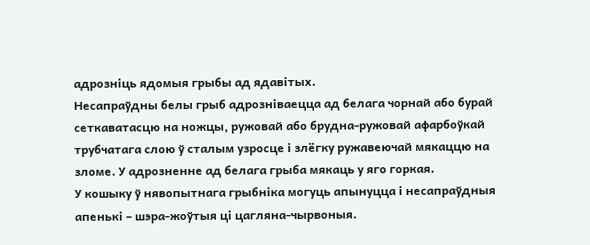адрозніць ядомыя грыбы ад ядавітых.
Несапраўдны белы грыб адрозніваецца ад белага чорнай або бурай сеткаватасцю на ножцы, ружовай або брудна-ружовай афарбоўкай трубчатага слою ў сталым узросце і злёгку ружавеючай мякаццю на зломе. У адрозненне ад белага грыба мякаць у яго горкая.
У кошыку ў нявопытнага грыбніка могуць апынуцца і несапраўдныя апенькі – шэра-жоўтыя ці цагляна-чырвоныя.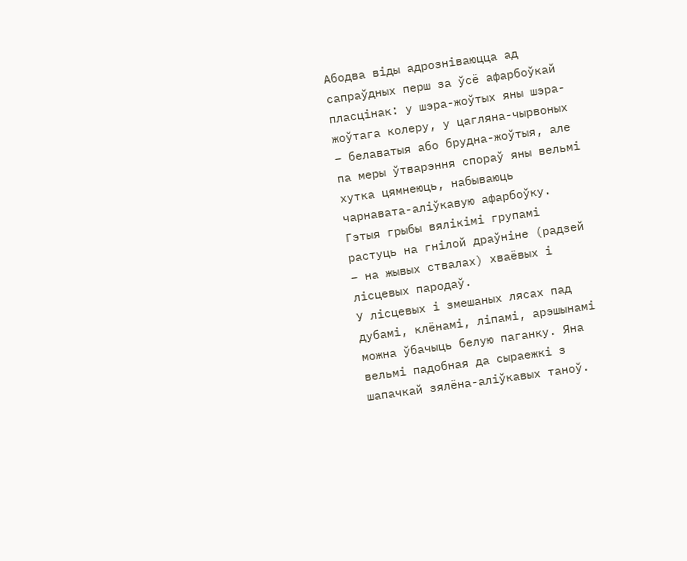Абодва віды адрозніваюцца ад сапраўдных перш за ўсё афарбоўкай пласцінак: у шэра-жоўтых яны шэра-жоўтага колеру, у цагляна-чырвоных – белаватыя або брудна-жоўтыя, але па меры ўтварэння спораў яны вельмі хутка цямнеюць, набываюць чарнавата-аліўкавую афарбоўку. Гэтыя грыбы вялікімі групамі растуць на гнілой драўніне (радзей – на жывых ствалах) хваёвых і лісцевых пародаў.
У лісцевых і змешаных лясах пад дубамі, клёнамі, ліпамі, арэшынамі можна ўбачыць белую паганку. Яна вельмі падобная да сыраежкі з шапачкай зялёна-аліўкавых таноў.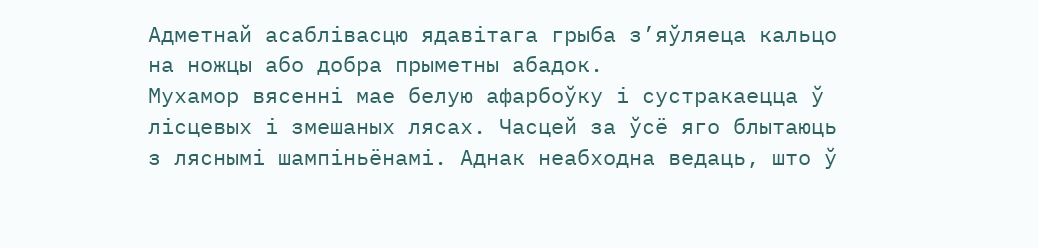Адметнай асаблівасцю ядавітага грыба з’яўляеца кальцо на ножцы або добра прыметны абадок.
Мухамор вясенні мае белую афарбоўку і сустракаецца ў лісцевых і змешаных лясах. Часцей за ўсё яго блытаюць з ляснымі шампіньёнамі. Аднак неабходна ведаць, што ў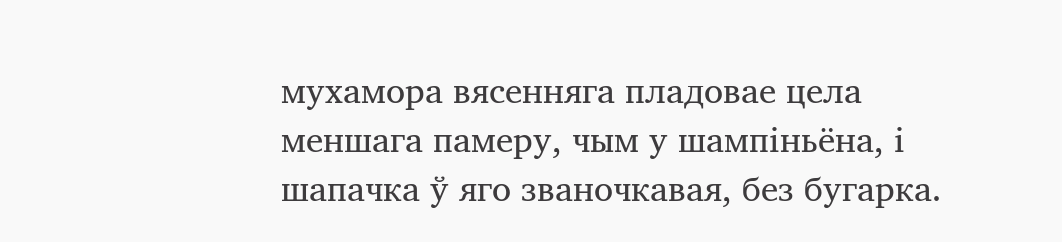мухамора вясенняга пладовае цела меншага памеру, чым у шампіньёна, і шапачка ў яго званочкавая, без бугарка.